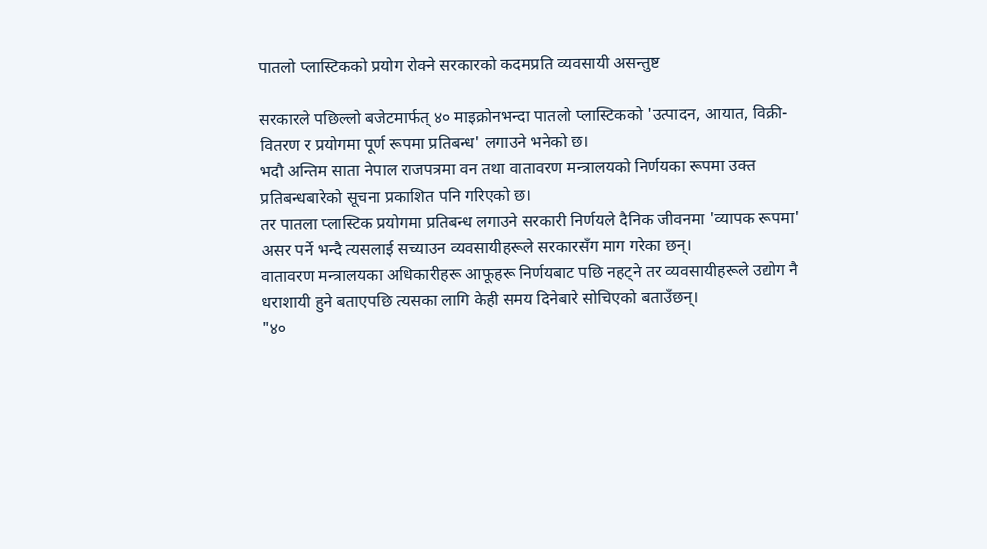पातलो प्लास्टिकको प्रयोग रोक्ने सरकारको कदमप्रति व्यवसायी असन्तुष्ट

सरकारले पछिल्लो बजेटमार्फत् ४० माइक्रोनभन्दा पातलो प्लास्टिकको 'उत्पादन, आयात, विक्री-वितरण र प्रयोगमा पूर्ण रूपमा प्रतिबन्ध' लगाउने भनेको छ।
भदौ अन्तिम साता नेपाल राजपत्रमा वन तथा वातावरण मन्त्रालयको निर्णयका रूपमा उक्त प्रतिबन्धबारेको सूचना प्रकाशित पनि गरिएको छ।
तर पातला प्लास्टिक प्रयोगमा प्रतिबन्ध लगाउने सरकारी निर्णयले दैनिक जीवनमा 'व्यापक रूपमा' असर पर्ने भन्दै त्यसलाई सच्याउन व्यवसायीहरूले सरकारसँग माग गरेका छन्।
वातावरण मन्त्रालयका अधिकारीहरू आफूहरू निर्णयबाट पछि नहट्ने तर व्यवसायीहरूले उद्योग नै धराशायी हुने बताएपछि त्यसका लागि केही समय दिनेबारे सोचिएको बताउँछन्।
"४०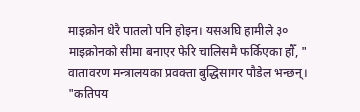माइक्रोन धेरै पातलो पनि होइन। यसअघि हामीले ३० माइक्रोनको सीमा बनाएर फेरि चालिसमै फर्किएका हौँ, " वातावरण मन्त्रालयका प्रवक्ता बुद्धिसागर पौडेल भन्छन्।
"कतिपय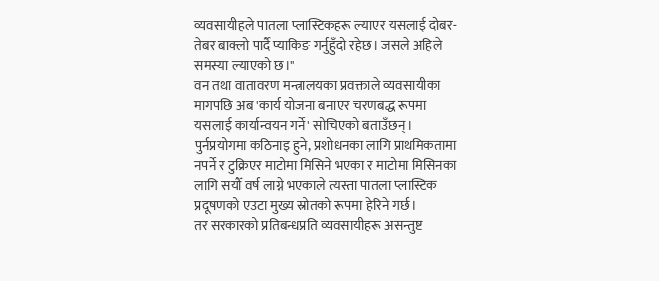व्यवसायीहले पातला प्लास्टिकहरू ल्याएर यसलाई दोबर-तेबर बाक्लो पार्दै प्याकिङ गर्नुहुँदो रहेछ। जसले अहिले समस्या ल्याएको छ।"
वन तथा वातावरण मन्त्रालयका प्रवक्ताले व्यवसायीका मागपछि अब 'कार्य योजना बनाएर चरणबद्ध रूपमा यसलाई कार्यान्वयन गर्ने' सोचिएको बताउँछन्।
पुर्नप्रयोगमा कठिनाइ हुने, प्रशोधनका लागि प्राथमिकतामा नपर्ने र टुक्रिएर माटोमा मिसिने भएका र माटोमा मिसिनका लागि सयौँ वर्ष लाग्ने भएकाले त्यस्ता पातला प्लास्टिक प्रदूषणको एउटा मुख्य स्रोतको रूपमा हेरिने गर्छ।
तर सरकारको प्रतिबन्धप्रति व्यवसायीहरू असन्तुष्ट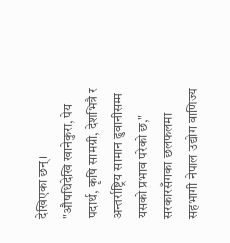देखिएका छन्।
"औषधिदेखि खानेकुरा, पेय पदार्थ, कृषि सामग्री, देशभित्रै र अन्तर्राष्ट्रिय सामान ढुवानीसम्म यसको प्रभाव परेको छ," सरकारसँगका छलफलमा सहभागी नेपाल उद्योग वाणिज्य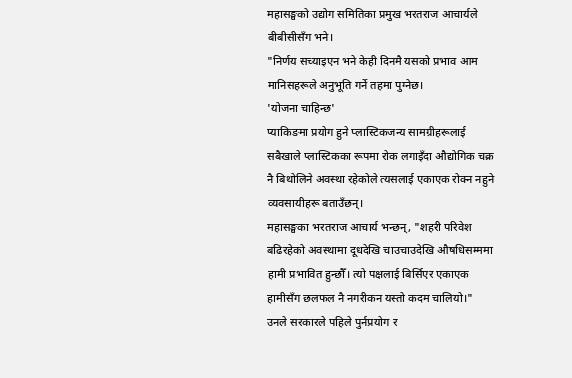महासङ्घको उद्योग समितिका प्रमुख भरतराज आचार्यले बीबीसीसँग भने।
"निर्णय सच्याइएन भने केही दिनमै यसको प्रभाव आम मानिसहरूले अनुभूति गर्ने तहमा पुग्नेछ।
'योजना चाहिन्छ'
प्याकिङमा प्रयोग हुने प्लास्टिकजन्य सामग्रीहरूलाई सबैखाले प्लास्टिकका रूपमा रोक लगाइँदा औद्योगिक चक्र नै बिथोलिने अवस्था रहेकोले त्यसलाई एकाएक रोक्न नहुने व्यवसायीहरू बताउँछन्।
महासङ्घका भरतराज आचार्य भन्छन्, "शहरी परिवेश बढिरहेको अवस्थामा दूधदेखि चाउचाउदेखि औषधिसम्ममा हामी प्रभावित हुन्छौँ। त्यो पक्षलाई बिर्सिएर एकाएक हामीसँग छलफल नै नगरीकन यस्तो कदम चालियो।"
उनले सरकारले पहिले पुर्नप्रयोग र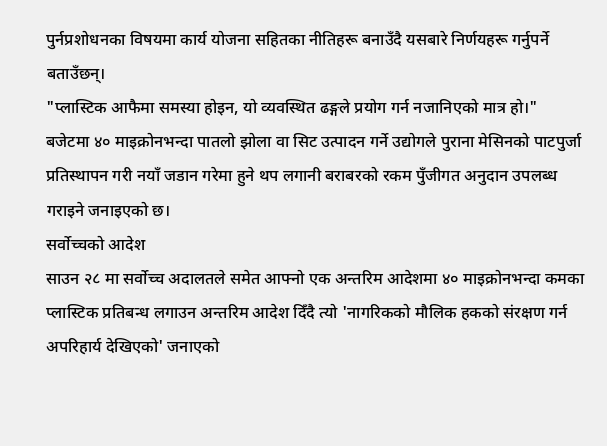पुर्नप्रशोधनका विषयमा कार्य योजना सहितका नीतिहरू बनाउँदै यसबारे निर्णयहरू गर्नुपर्ने बताउँछन्।
"प्लास्टिक आफैमा समस्या होइन, यो व्यवस्थित ढङ्गले प्रयोग गर्न नजानिएको मात्र हो।"
बजेटमा ४० माइक्रोनभन्दा पातलो झोला वा सिट उत्पादन गर्ने उद्योगले पुराना मेसिनको पाटपुर्जा प्रतिस्थापन गरी नयाँ जडान गरेमा हुने थप लगानी बराबरको रकम पुँजीगत अनुदान उपलब्ध गराइने जनाइएको छ।
सर्वोच्चको आदेश
साउन २८ मा सर्वोच्च अदालतले समेत आफ्नो एक अन्तरिम आदेशमा ४० माइक्रोनभन्दा कमका प्लास्टिक प्रतिबन्ध लगाउन अन्तरिम आदेश दिँदै त्यो 'नागरिकको मौलिक हकको संरक्षण गर्न अपरिहार्य देखिएको' जनाएको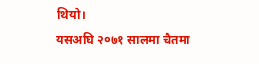थियो।
यसअघि २०७१ सालमा चैतमा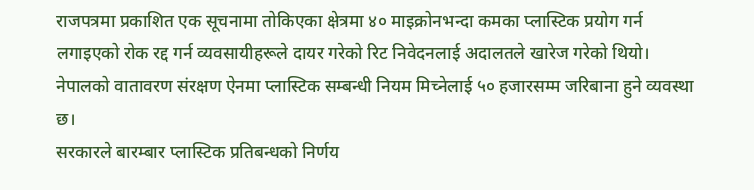राजपत्रमा प्रकाशित एक सूचनामा तोकिएका क्षेत्रमा ४० माइक्रोनभन्दा कमका प्लास्टिक प्रयोग गर्न लगाइएको रोक रद्द गर्न व्यवसायीहरूले दायर गरेको रिट निवेदनलाई अदालतले खारेज गरेको थियो।
नेपालको वातावरण संरक्षण ऐनमा प्लास्टिक सम्बन्धी नियम मिच्नेलाई ५० हजारसम्म जरिबाना हुने व्यवस्था छ।
सरकारले बारम्बार प्लास्टिक प्रतिबन्धको निर्णय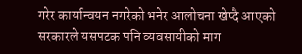गरेर कार्यान्वयन नगरेको भनेर आलोचना खेप्दै आएको सरकारले यसपटक पनि व्यवसायीको माग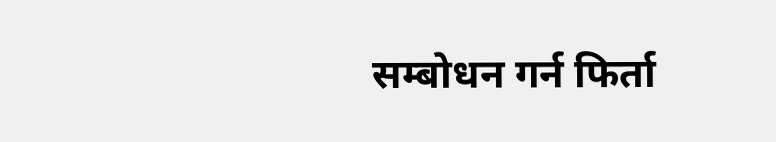सम्बोधन गर्न फिर्ता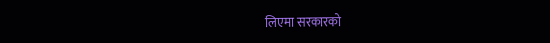लिएमा सरकारको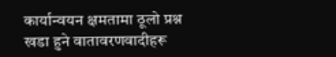कार्यान्वयन क्षमतामा ठूलो प्रश्न खडा हुने वातावरणवादीहरू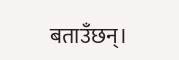बताउँछन्।